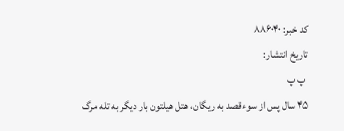کد خبر: ۸۸۶۰۴۰
تاریخ انتشار:
 پ پ ‍‍‍
۴۵ سال پس از سوءقصد به ریگان، هتل هیلتون بار دیگر به تله مرگ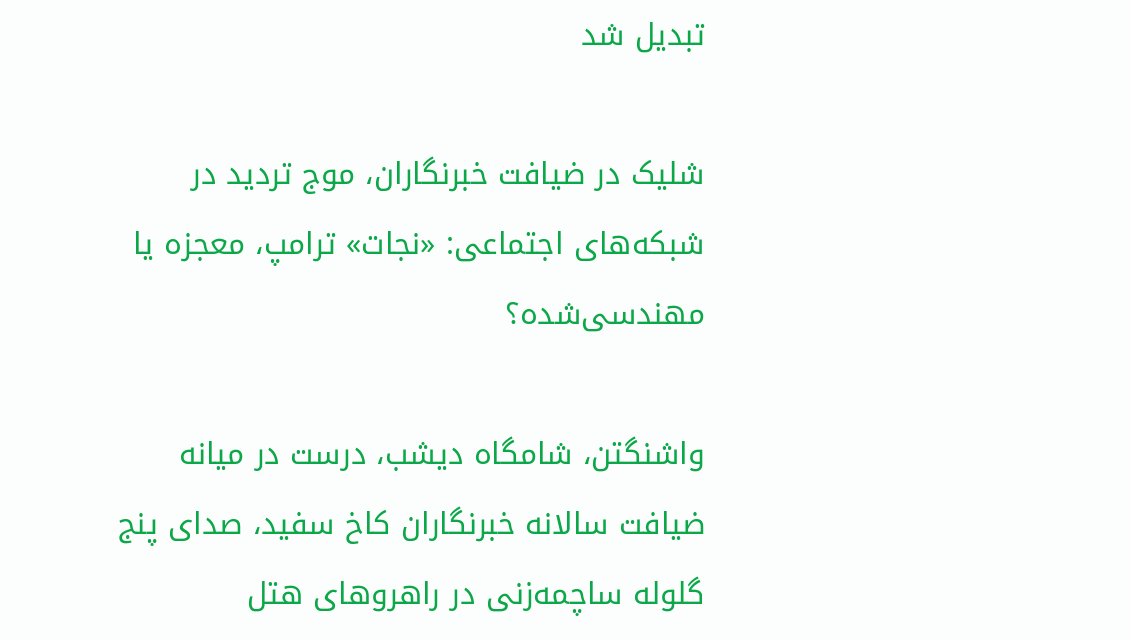تبدیل شد

شلیک در ضیافت خبرنگاران، موج تردید در شبکه‌های اجتماعی: «نجات» ترامپ، معجزه یا مهندسی‌شده؟

واشنگتن، شامگاه دیشب، درست در میانه ضیافت سالانه خبرنگاران کاخ سفید، صدای پنج گلوله ساچمه‌زنی در راهروهای هتل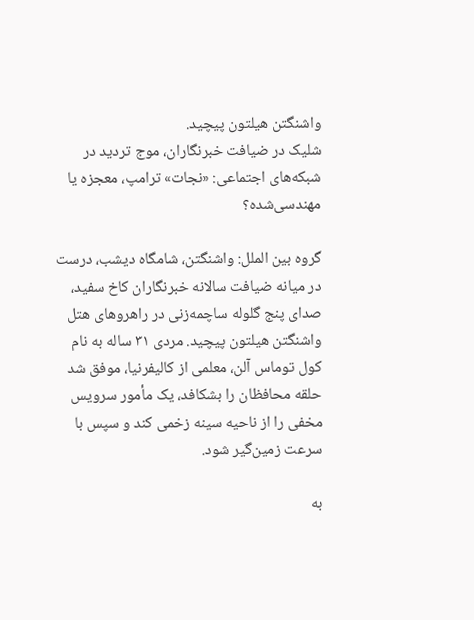واشنگتن هیلتون پیچید.
شلیک در ضیافت خبرنگاران، موج تردید در شبکه‌های اجتماعی: «نجات» ترامپ، معجزه یا مهندسی‌شده؟

گروه بین الملل: واشنگتن، شامگاه دیشب، درست در میانه ضیافت سالانه خبرنگاران کاخ سفید، صدای پنج گلوله ساچمه‌زنی در راهروهای هتل واشنگتن هیلتون پیچید. مردی ۳۱ ساله به نام کول توماس آلن، معلمی از کالیفرنیا، موفق شد حلقه محافظان را بشکافد، یک مأمور سرویس مخفی را از ناحیه سینه زخمی کند و سپس با سرعت زمین‌گیر شود.

به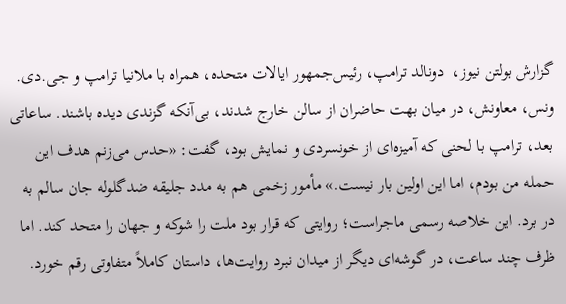گزارش بولتن نیوز،  دونالد ترامپ، رئیس‌جمهور ایالات متحده، همراه با ملانیا ترامپ و جی.دی. ونس، معاونش، در میان بهت حاضران از سالن خارج شدند، بی‌آنکه گزندی دیده باشند. ساعاتی بعد، ترامپ با لحنی که آمیزه‌ای از خونسردی و نمایش بود، گفت: «حدس می‌زنم هدف این حمله من بودم، اما این اولین بار نیست.» مأمور زخمی هم به مدد جلیقه ضدگلوله جان سالم به در برد. این خلاصه رسمی ماجراست؛ روایتی که قرار بود ملت را شوکه و جهان را متحد کند. اما ظرف چند ساعت، در گوشه‌ای دیگر از میدان نبرد روایت‌ها، داستان کاملاً متفاوتی رقم خورد.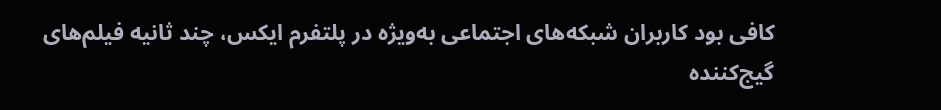کافی بود کاربران شبکه‌های اجتماعی به‌ویژه در پلتفرم ایکس، چند ثانیه فیلم‌های گیج‌کننده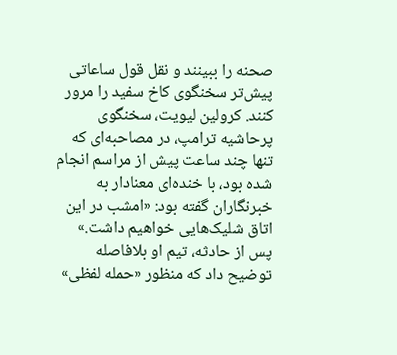صحنه را ببینند و نقل قول ساعاتی پیش‌تر سخنگوی کاخ سفید را مرور کنند. کرولین لیویت، سخنگوی پرحاشیه ترامپ، در مصاحبه‌ای که تنها چند ساعت پیش از مراسم انجام شده بود، با خنده‌ای معنادار به خبرنگاران گفته بود: «امشب در این اتاق شلیک‌هایی خواهیم داشت.» پس از حادثه، تیم او بلافاصله توضیح داد که منظور «حمله لفظی»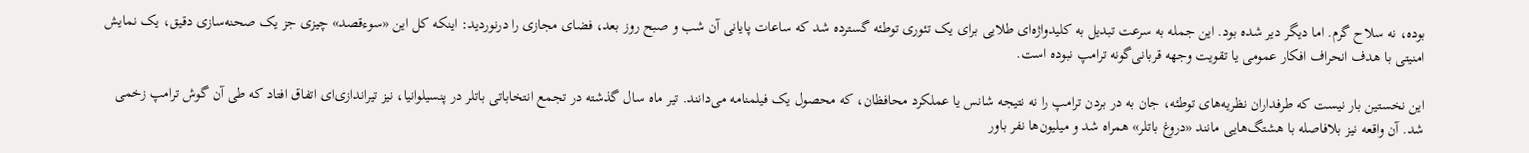بوده، نه سلاح گرم. اما دیگر دیر شده بود. این جمله به سرعت تبدیل به کلیدواژه‌ای طلایی برای یک تئوری توطئه گسترده شد که ساعات پایانی آن شب و صبح روز بعد، فضای مجازی را درنوردید: اینکه کل این «سوءقصد» چیزی جز یک صحنه‌سازی دقیق، یک نمایش امنیتی با هدف انحراف افکار عمومی یا تقویت وجهه قربانی‌گونه ترامپ نبوده است.

این نخستین بار نیست که طرفداران نظریه‌های توطئه، جان به در بردن ترامپ را نه نتیجه شانس یا عملکرد محافظان، که محصول یک فیلمنامه می‌دانند. تیر ماه سال گذشته در تجمع انتخاباتی باتلر در پنسیلوانیا، نیز تیراندازی‌ای اتفاق افتاد که طی آن گوش ترامپ زخمی شد. آن واقعه نیز بلافاصله با هشتگ‌هایی مانند «دروغ باتلر» همراه شد و میلیون‌ها نفر باور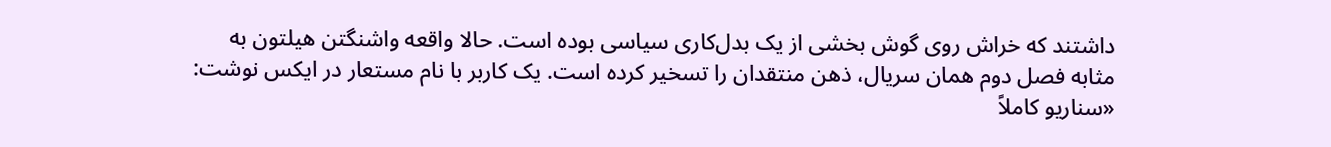داشتند که خراش روی گوش بخشی از یک بدل‌کاری سیاسی بوده است. حالا واقعه واشنگتن هیلتون به مثابه فصل دوم همان سریال، ذهن منتقدان را تسخیر کرده است. یک کاربر با نام مستعار در ایکس نوشت: «سناریو کاملاً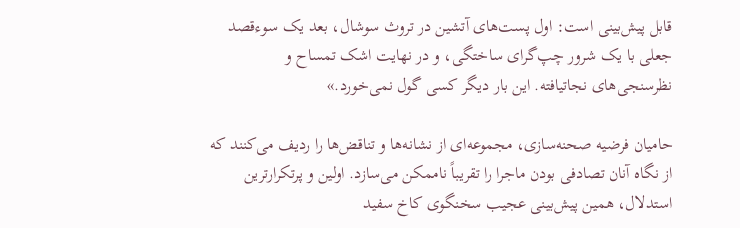قابل پیش‌بینی است: اول پست‌های آتشین در تروث سوشال، بعد یک سوءقصد جعلی با یک شرور چپ‌گرای ساختگی، و در نهایت اشک تمساح و نظرسنجی‌های نجاتیافته. این بار دیگر کسی گول نمی‌خورد.»

حامیان فرضیه صحنه‌سازی، مجموعه‌ای از نشانه‌ها و تناقض‌ها را ردیف می‌کنند که از نگاه آنان تصادفی بودن ماجرا را تقریباً ناممکن می‌سازد. اولین و پرتکرارترین استدلال، همین پیش‌بینی عجیب سخنگوی کاخ سفید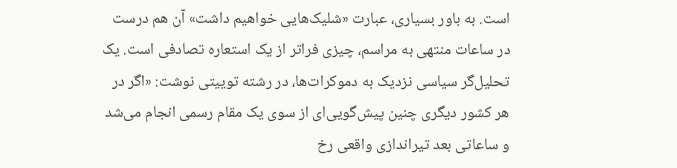است. به باور بسیاری، عبارت «شلیک‌هایی خواهیم داشت» آن هم درست در ساعات منتهی به مراسم، چیزی فراتر از یک استعاره تصادفی است. یک تحلیل‌گر سیاسی نزدیک به دموکرات‌ها، در رشته توییتی نوشت: «اگر در هر کشور دیگری چنین پیش‌گویی‌ای از سوی یک مقام رسمی انجام می‌شد و ساعاتی بعد تیراندازی واقعی رخ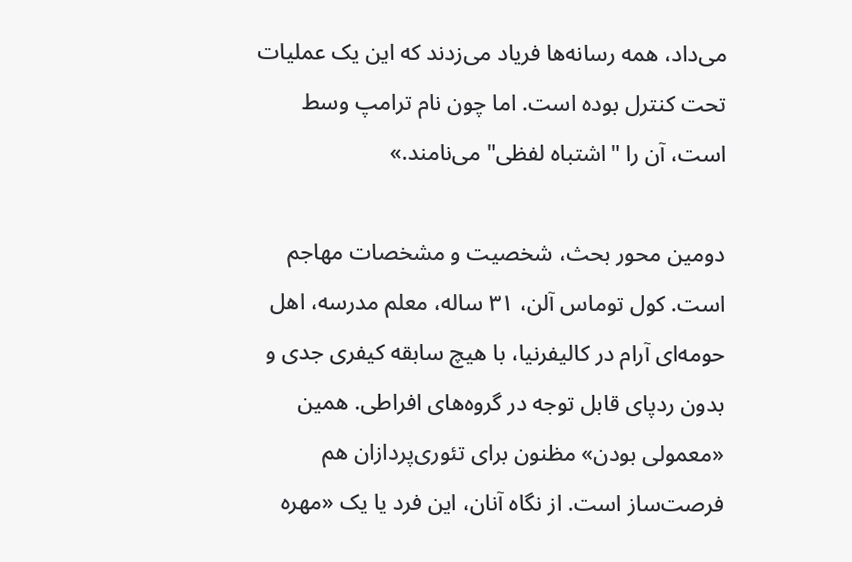می‌داد، همه رسانه‌ها فریاد می‌زدند که این یک عملیات تحت کنترل بوده است. اما چون نام ترامپ وسط است، آن را "اشتباه لفظی" می‌نامند.»

دومین محور بحث، شخصیت و مشخصات مهاجم است. کول توماس آلن، ۳۱ ساله، معلم مدرسه، اهل حومه‌ای آرام در کالیفرنیا، با هیچ سابقه کیفری جدی و بدون ردپای قابل توجه در گروه‌های افراطی. همین «معمولی بودن» مظنون برای تئوری‌پردازان هم فرصت‌ساز است. از نگاه آنان، این فرد یا یک «مهره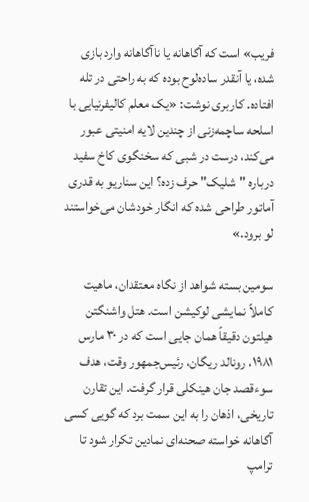فریب» است که آگاهانه یا ناآگاهانه وارد بازی شده، یا آنقدر ساده‌لوح بوده که به راحتی در تله افتاده. کاربری نوشت: «یک معلم کالیفرنیایی با اسلحه ساچمه‌زنی از چندین لایه امنیتی عبور می‌کند، درست در شبی که سخنگوی کاخ سفید درباره "شلیک" حرف زده؟ این سناریو به قدری آماتور طراحی شده که انگار خودشان می‌خواستند لو برود.»

سومین بسته شواهد از نگاه معتقدان، ماهیت کاملاً نمایشی لوکیشن است. هتل واشنگتن هیلتون دقیقاً همان جایی است که در ۳۰ مارس ۱۹۸۱، رونالد ریگان، رئیس‌جمهور وقت، هدف سوءقصد جان هینکلی قرار گرفت. این تقارن تاریخی، اذهان را به این سمت برد که گویی کسی آگاهانه خواسته صحنه‌ای نمادین تکرار شود تا ترامپ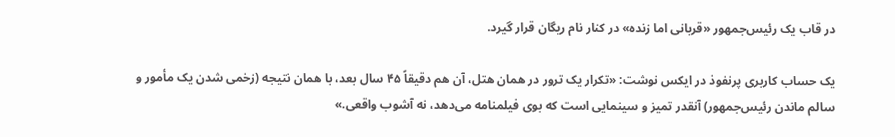در قاب یک رئیس‌جمهور «قربانی اما زنده» در کنار نام ریگان قرار گیرد.

یک حساب کاربری پرنفوذ در ایکس نوشت: «تکرار یک ترور در همان هتل، آن هم دقیقاً ۴۵ سال بعد، با همان نتیجه (زخمی شدن یک مأمور و سالم ماندن رئیس‌جمهور) آنقدر تمیز و سینمایی است که بوی فیلمنامه می‌دهد، نه آشوب واقعی.»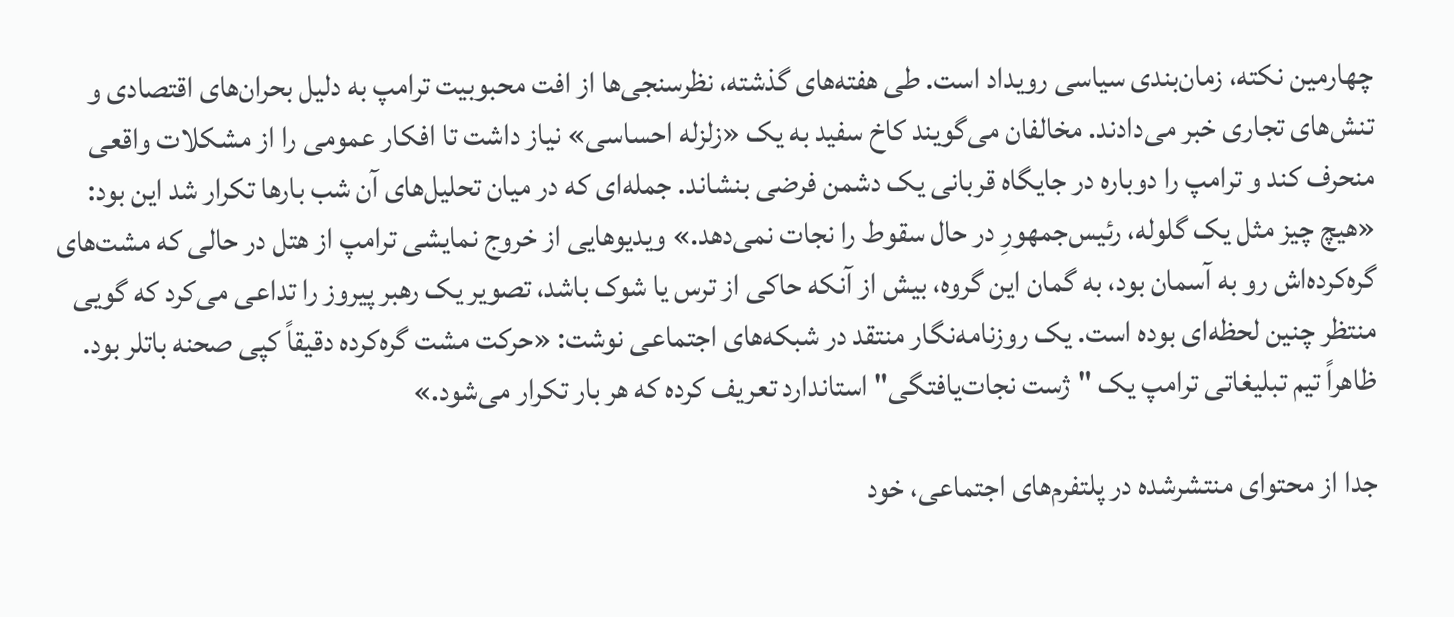چهارمین نکته، زمان‌بندی سیاسی رویداد است. طی هفته‌های گذشته، نظرسنجی‌ها از افت محبوبیت ترامپ به دلیل بحران‌های اقتصادی و تنش‌های تجاری خبر می‌دادند. مخالفان می‌گویند کاخ سفید به یک «زلزله احساسی» نیاز داشت تا افکار عمومی را از مشکلات واقعی منحرف کند و ترامپ را دوباره در جایگاه قربانی یک دشمن فرضی بنشاند. جمله‌ای که در میان تحلیل‌های آن شب بارها تکرار شد این بود: «هیچ چیز مثل یک گلوله، رئیس‌جمهورِ در حال سقوط را نجات نمی‌دهد.» ویدیوهایی از خروج نمایشی ترامپ از هتل در حالی که مشت‌های گره‌کرده‌اش رو به آسمان بود، به گمان این گروه، بیش از آنکه حاکی از ترس یا شوک باشد، تصویر یک رهبر پیروز را تداعی می‌کرد که گویی منتظر چنین لحظه‌ای بوده است. یک روزنامه‌نگار منتقد در شبکه‌های اجتماعی نوشت: «حرکت مشت گره‌کرده دقیقاً کپی صحنه باتلر بود. ظاهراً تیم تبلیغاتی ترامپ یک "ژست نجات‌یافتگی" استاندارد تعریف کرده که هر بار تکرار می‌شود.»

جدا از محتوای منتشرشده در پلتفرم‌های اجتماعی، خود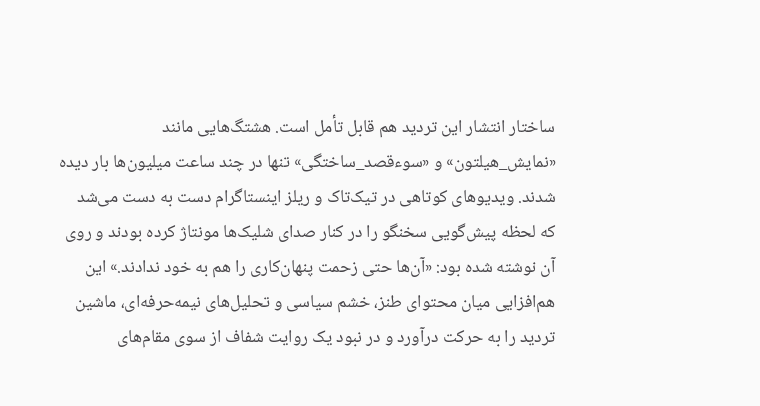ساختار انتشار این تردید هم قابل تأمل است. هشتگ‌هایی مانند «نمایش_هیلتون» و «سوءقصد_ساختگی» تنها در چند ساعت میلیون‌ها بار دیده شدند. ویدیوهای کوتاهی در تیک‌تاک و ریلز اینستاگرام دست به دست می‌شد که لحظه پیش‌گویی سخنگو را در کنار صدای شلیک‌ها مونتاژ کرده بودند و روی آن نوشته شده بود: «آن‌ها حتی زحمت پنهان‌کاری را هم به خود ندادند.» این هم‌افزایی میان محتوای طنز، خشم سیاسی و تحلیل‌های نیمه‌حرفه‌ای، ماشین تردید را به حرکت درآورد و در نبود یک روایت شفاف از سوی مقام‌های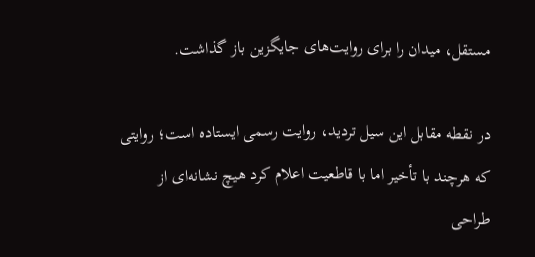مستقل، میدان را برای روایت‌های جایگزین باز گذاشت.

در نقطه مقابل این سیل تردید، روایت رسمی ایستاده است؛ روایتی که هرچند با تأخیر اما با قاطعیت اعلام کرد هیچ نشانه‌ای از طراحی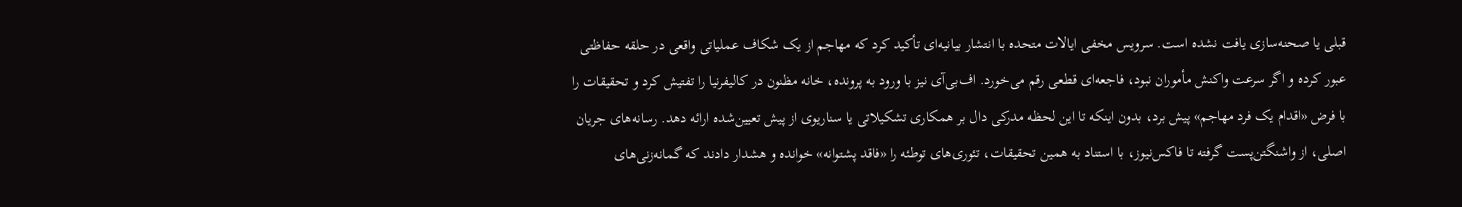قبلی یا صحنه‌سازی یافت نشده است. سرویس مخفی ایالات متحده با انتشار بیانیه‌ای تأکید کرد که مهاجم از یک شکاف عملیاتی واقعی در حلقه حفاظتی عبور کرده و اگر سرعت واکنش مأموران نبود، فاجعه‌ای قطعی رقم می‌خورد. اف‌بی‌آی نیز با ورود به پرونده، خانه مظنون در کالیفرنیا را تفتیش کرد و تحقیقات را با فرض «اقدام یک فرد مهاجم» پیش برد، بدون اینکه تا این لحظه مدرکی دال بر همکاری تشکیلاتی یا سناریوی از پیش تعیین‌شده ارائه دهد. رسانه‌های جریان اصلی، از واشنگتن‌پست گرفته تا فاکس‌نیوز، با استناد به همین تحقیقات، تئوری‌های توطئه را «فاقد پشتوانه» خوانده و هشدار دادند که گمانه‌زنی‌های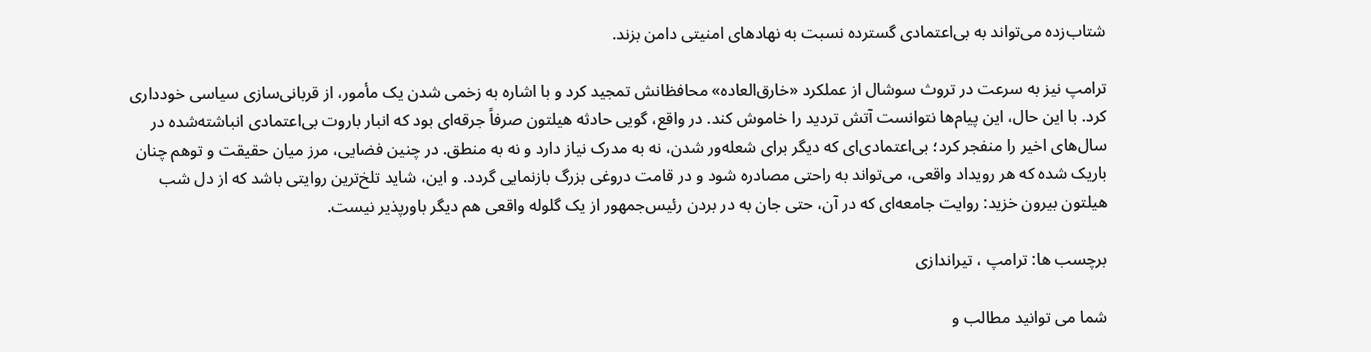شتاب‌زده می‌تواند به بی‌اعتمادی گسترده نسبت به نهادهای امنیتی دامن بزند.

ترامپ نیز به سرعت در تروث سوشال از عملکرد «خارق‌العاده» محافظانش تمجید کرد و با اشاره به زخمی شدن یک مأمور، از قربانی‌سازی سیاسی خودداری کرد. با این حال، این پیام‌ها نتوانست آتش تردید را خاموش کند. در واقع، گویی حادثه هیلتون صرفاً جرقه‌ای بود که انبار باروت بی‌اعتمادی انباشته‌شده در سال‌های اخیر را منفجر کرد؛ بی‌اعتمادی‌ای که دیگر برای شعله‌ور شدن، نه به مدرک نیاز دارد و نه به منطق. در چنین فضایی، مرز میان حقیقت و توهم چنان باریک شده که هر رویداد واقعی، می‌تواند به راحتی مصادره شود و در قامت دروغی بزرگ بازنمایی گردد. و این، شاید تلخ‌ترین روایتی باشد که از دل شب هیلتون بیرون خزید: روایت جامعه‌ای که در آن، حتی جان به در بردن رئیس‌جمهور از یک گلوله واقعی هم دیگر باورپذیر نیست.

برچسب ها: ترامپ ، تیراندازی

شما می توانید مطالب و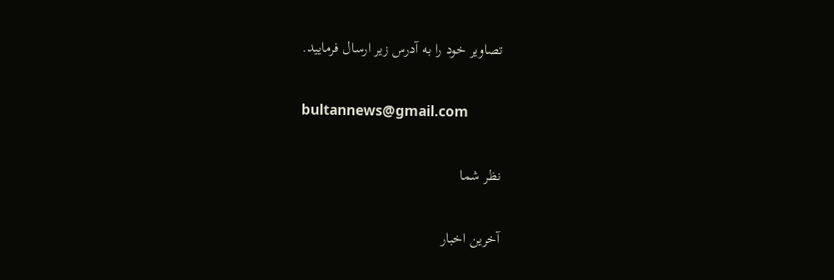تصاویر خود را به آدرس زیر ارسال فرمایید.

bultannews@gmail.com

نظر شما

آخرین اخبار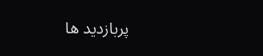پربازدید ها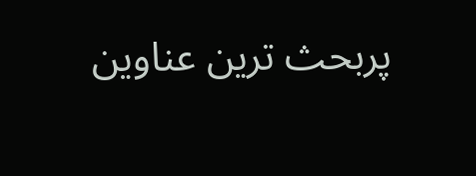پربحث ترین عناوین